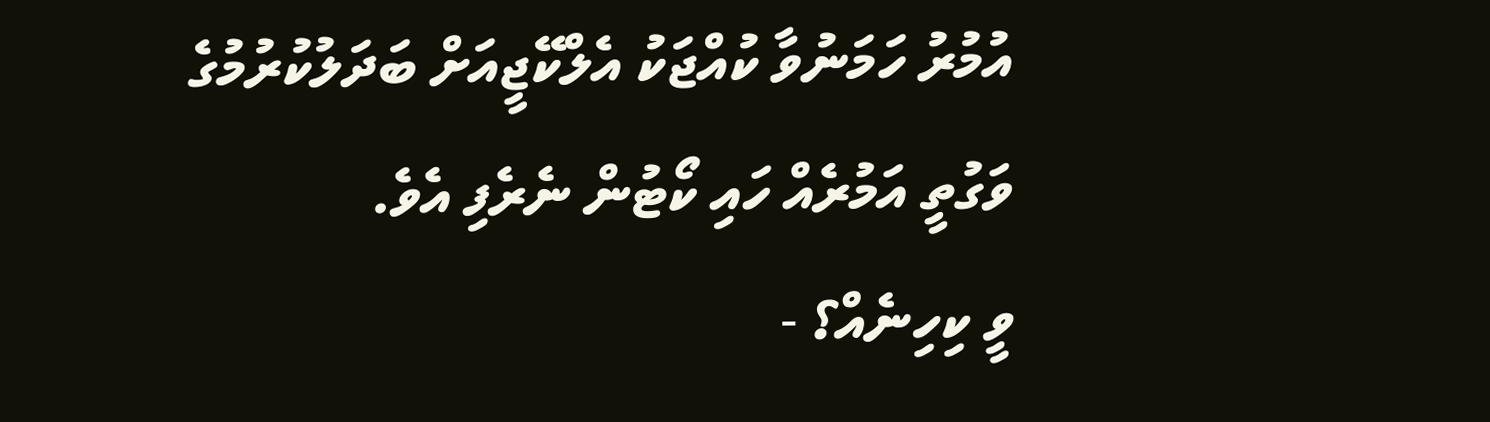އުމުރު ހަމަނުވާ ކުއްޖަކު އެލްކޭޖީއަށް ބަދަލުކުރުމުގެ ވަގުތީ އަމުރެއް ހައި ކޯޓުން ނެރެފި އެވެ.
ވީ ކިހިނެއް؟ -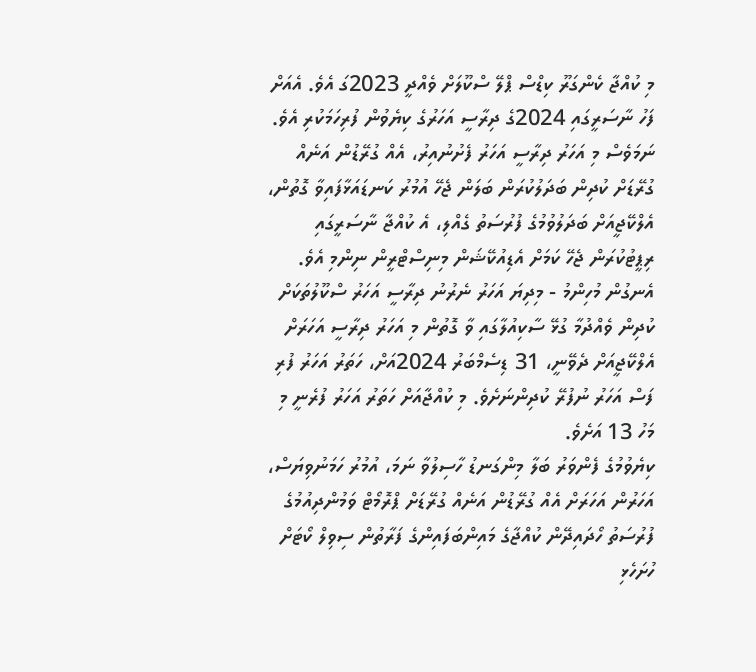މި ކުއްޖާ ކެންގަރޫ ކިޑްސް ޕްލޭ ސްކޫލަށް ވެއްދީ 2023ގަ އެވެ. އެއަށް ފަހު ނާސަރީގައި 2024ގެ ދިރާސީ އަހަރުގެ ކިޔެވުން ފުރިހަމަކުރި އެވެ. ނަމަވެސް މި އަހަރު ދިރާސީ އަހަރު ފެށުނުއިރު، އެއް ގުރޭޑުން އަނެއް ގުރޭޑަށް ކުދިން ބަދަލުކުރަން ބަލަން ޖެހޭ އުމުރު ކަނޑައަޅާފައިވާ ގޮތުން، އެލްކޭޖީއަށް ބަދަލުވުމުގެ ފުރުސަތު ގެއްލި، އެ ކުއްޖާ ނާސަރީގައި ރިޕީޓުކުރަން ޖެހޭ ކަމަށް އެޑިއުކޭޝަން މިނިސްޓްރީން ނިންމި އެވެ.
އެނގުން މުހިންމު - މިދިޔަ އަހަރު ނެރުނު ދިރާސީ އަހަރު ސްކޫލުތަކަށް ކުދިން ވެއްދުމާ ގުޅޭ ސާކިއުލާގައި ވާ ގޮތުން މި އަހަރު ދިރާސީ އަހަރަށް އެލްކޭޖީއަށް ދެވޭނީ، 31 ޑިސެމްބަރު 2024އަށް، ހަތަރު އަހަރު ފުރި ފަސް އަހަރު ނުފުރޭ ކުދިންނަށެވެ. މި ކުއްޖާއަށް ހަތަރު އަހަރު ފުރެނީ މި މަހު 13 އަށެވެ.
ކިޔެވުމުގެ ފެންވަރު ބަލާ މިންގަނޑު ހާސިލުވާ ނަމަ، އުމުރު ހަމަނުވިޔަސް، އަހަރުން އަހަރަށް އެއް ގުރޭޑުން އަނެއް ގުރޭޑަށް ޕްރޮމޯޓް ވަމުންދިއުމުގެ ފުރުސަތު ހޯދައިދޭން ކުއްޖާގެ މައިންބަފައިންގެ ފަރާތުން ސިވިލް ކޯޓަށް ހުށަހެޅި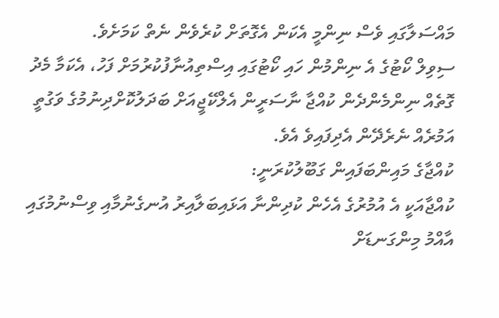މައްސަލާގައި ވެސް ނިންމީ އެކަން އެގޮތަށް ކުރެވެން ނެތް ކަމަށެވެ.
ސިވިލް ކޯޓުގެ އެ ނިންމުން ހައި ކޯޓުގައި އިސްތިއުނާފުކުރުމަށް ފަހު، އެކަމާ މެދު ގޮތެއް ނިންމެންދެން ކުއްޖާ ނާސަރީން އެލްކޭޖީއަށް ބަދަލުކޮށްދިނުމުގެ ވަގުތީ އަމުރެއް ނެރެދޭން އެދިފައިވެ އެވެ.
ކުއްޖާގެ މައިންބަފައިން ގަބޫލުކުރަނީ:
ކުއްޖާއަކީ އެ އުމުރުގެ އެހެން ކުދިންނާ އަޅައިބަލާއިރު އުނގެނުމާއި ވިސްނުމުގައި އާއްމު މިންގަނޑަށް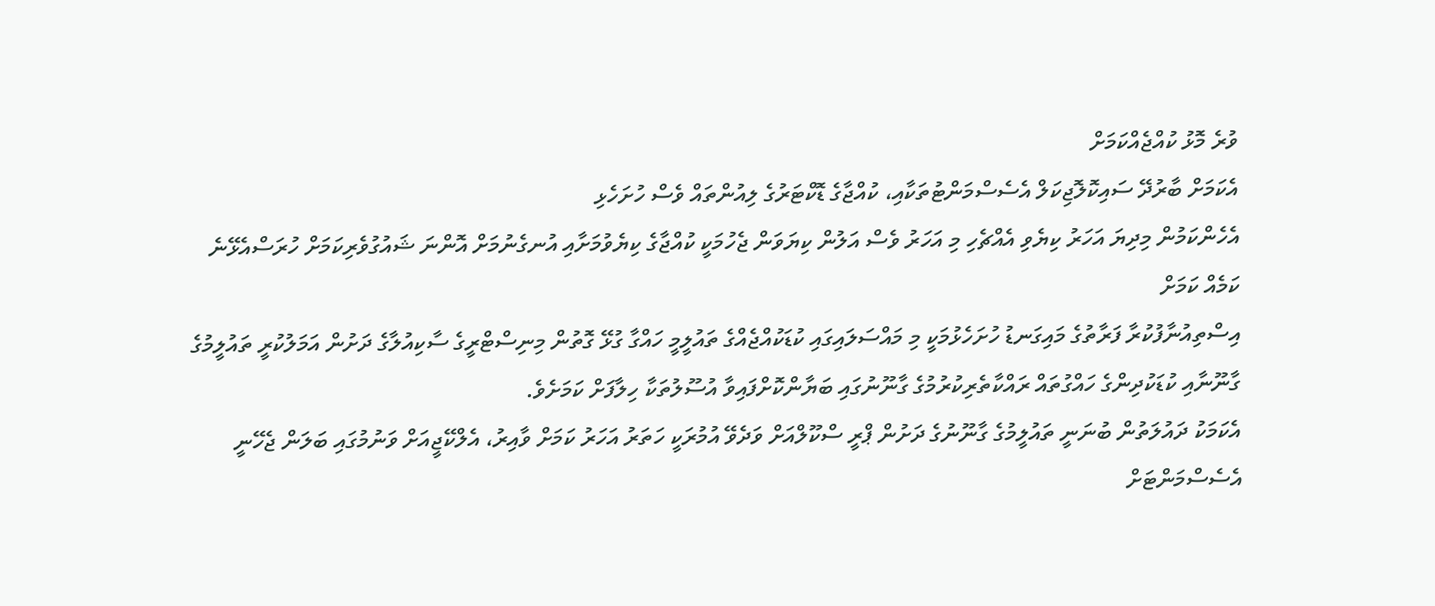ވުރެ މޮޅު ކުއްޖެއްކަމަށް
އެކަމަށް ބާރުދޭ ސައިކޮލޮޖިކަލް އެސެސްމަންޓުތަކާއި، ކުއްޖާގެ ޑޮކްޓަރުގެ ލިއުންތައް ވެސް ހުށަހެޅި
އެހެންކަމުން މިދިޔަ އަހަރު ކިޔެވި އެއްޗެހި މި އަހަރު ވެސް އަލުން ކިޔަވަން ޖެހުމަކީ ކުއްޖާގެ ކިޔެވުމަށާއި އުނގެނުމަށް އޮންނަ ޝައުގުވެރިކަމަށް ހުރަސްއެޅޭނެ ކަމެއް ކަމަށް
އިސްތިއުނާފުކުރާ ފަރާތުގެ މައިގަނޑު ހުށަހެޅުމަކީ މި މައްސަލައިގައި ކުޑަކުއްޖެއްގެ ތައުލީމީ ހައްގާ ގުޅޭ ގޮތުން މިނިސްޓްރީގެ ސާކިއުލާގެ ދަށުން އަމަލުކުރީ ތައުލީމުގެ ގާނޫނާއި ކުޑަކުދިންގެ ހައްގުތައް ރައްކާތެރިކުރުމުގެ ގާނޫނުގައި ބަޔާންކޮށްފައިވާ އުސޫލުތަކާ ހިލާފަށް ކަމަށެވެ.
އެކަމަކު ދައުލަތުން ބުނަނީ ތައުލީމުގެ ގާނޫނުގެ ދަށުން ޕްރީ ސްކޫލްއަށް ވަދެވޭ އުމުރަކީ ހަތަރު އަހަރު ކަމަށް ވާއިރު، އެލްކޭޖީއަށް ވަނުމުގައި ބަލަން ޖެހޭނީ އެސެސްމަންޓަށް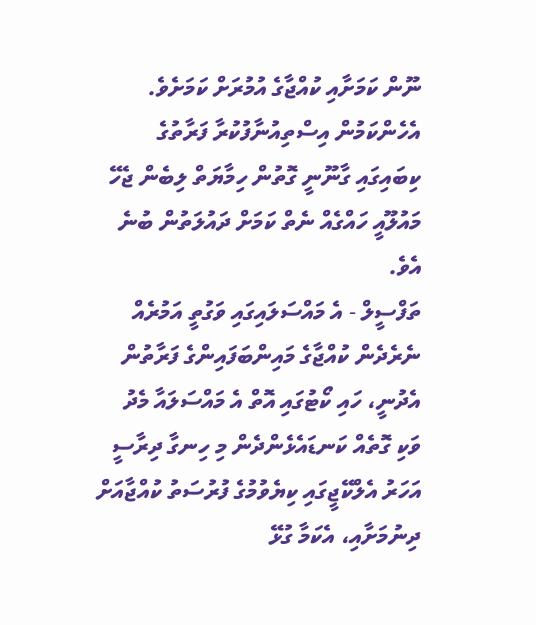ނޫން ކަމަށާއި ކުއްޖާގެ އުމުރަށް ކަމަށެވެ. އެހެންކަމުން އިސްތިއުނާފުކުރާ ފަރާތުގެ ކިބައިގައި ގާނޫނީ ގޮތުން ހިމާޔަތް ލިބެން ޖެހޭ މައުލޫއީ ހައްގެއް ނެތް ކަމަށް ދައުލަތުން ބުނެ އެވެ.
ތަފްސީލް - އެ މައްސަލައިގައި ވަގުތީ އަމުރެއް ނެރެދެން ކުއްޖާގެ މައިންބަފައިންގެ ފަރާތުން އެދުނީ، ހައި ކޯޓުގައި އޮތް އެ މައްސަލައާ މެދު ވަކި ގޮތެއް ކަނޑައެޅެންދެން މި ހިނގާ ދިރާސީ އަހަރު އެލްކޭޖީގައި ކިޔެވުމުގެ ފުރުސަތު ކުއްޖާއަށް ދިނުމަށާއި، އެކަމާ ގުޅޭ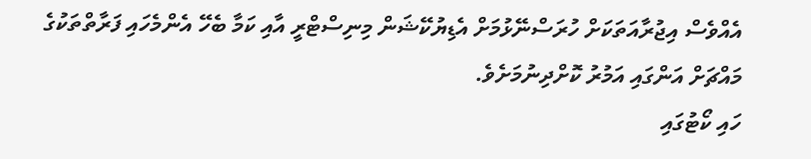އެއްވެސް އިޖުރާއަތަކަށް ހުރަސްނޭޅުމަށް އެޑިޔުކޭޝަން މިނިސްޓްރީ އާއި ކަމާ ބެހޭ އެންމެހައި ފަރާތްތަކުގެ މައްޗަށް އަންގައި އަމުރު ކޮށްދިނުމަށެވެ.
ހައި ކޯޓުގައި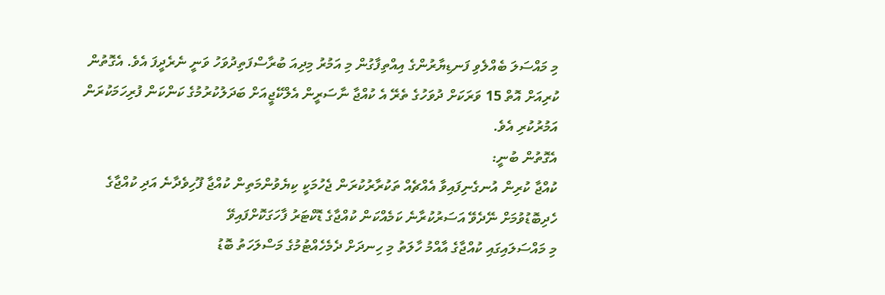މި މައްސަލަ ބެއްލެވި ފަނޑިޔާރުންގެ އިއްތިފާގުން މި އަމުރު މިދިއަ ބުރާސްފަތިދުވަހު ވަނީ ނެރެދީފަ އެވެ. އެގޮތުން ކުރިއަށް އޮތް 15 ވަރަކަށް ދުވަހުގެ ތެރޭ އެ ކުއްޖާ ނާސަރީން އެލްކޭޖީއަށް ބަދަލުކުރުމުގެ ކަންކަން ފުރިހަމަކުރަން އަމުރުކުރި އެވެ.
އެގޮތުން ބުނީ:
ކުއްޖާ ކުރިން އުނގެނިފައިވާ އެއްޗެއް ތަކުރާރުކުރަން ޖެހުމަކީ ކިޔެވުންމަތިން ކުއްޖާ ފޫހިވެދާނެ އަދި ކުއްޖާގެ ހެދިބޮޑުވުމަށް ނޭދެވޭ އަސަރުކުރާނެ ކަމެއްކަން ކުއްޖާގެ ޑޮކްޓަރު ފާހަގަކޮށްފައިވޭ
މި މައްސަލައިގައި ކުއްޖާގެ އާއްމު ހާލަތު މި ހިނދަށް ދެމެހެއްޓުމުގެ މަސްލަހަތު ބޮޑު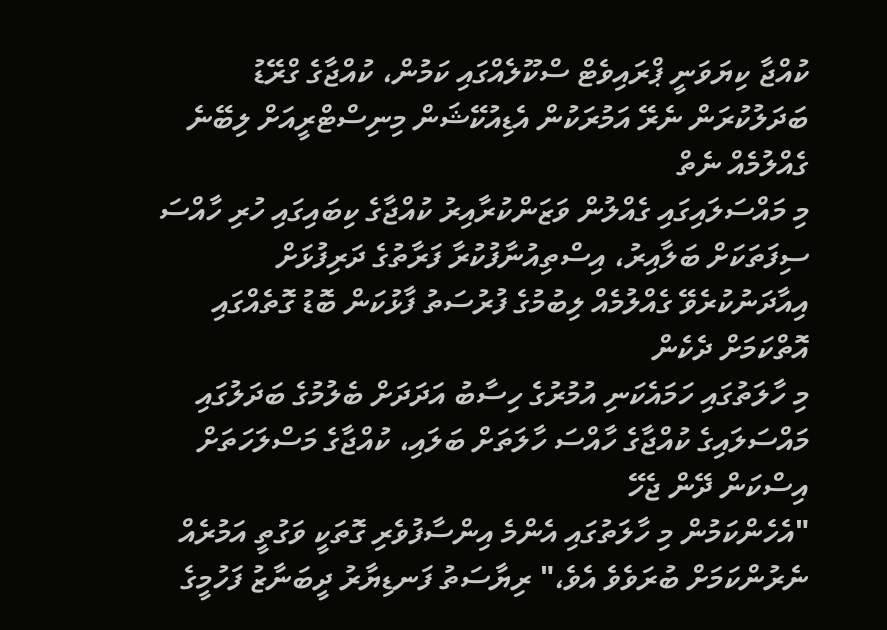ކުއްޖާ ކިޔަވަނީ ޕްރައިވެޓް ސްކޫލެއްގައި ކަމުން، ކުއްޖާގެ ގްރޭޑު ބަދަލުކުރަން ނެރޭ އަމުރަކުން އެޑިއުކޭޝަން މިނިސްޓްރީއަށް ލިބޭނެ ގެއްލުމެއް ނެތް
މި މައްސަލައިގައި ގެއްލުން ވަޒަންކުރާއިރު ކުއްޖާގެ ކިބައިގައި ހުރި ހާއްސަ ސިފަތަކަށް ބަލާއިރު، އިސްތިއުނާފުކުރާ ފަރާތުގެ ދަރިފުޅަށް އިއާދަނުކުރެވޭ ގެއްލުމެއް ލިބުމުގެ ފުރުސަތު ފާޅުކަން ބޮޑު ގޮތެއްގައި އޮތްކަމަށް ދެކެން
މި ހާލަތުގައި ހަމައެކަނި އުމުރުގެ ހިސާބު އަދަދަށް ބެލުމުގެ ބަދަލުގައި މައްސަލައިގެ ކުއްޖާގެ ހާއްސަ ހާލަތަށް ބަލައި، ކުއްޖާގެ މަސްލަހަތަށް އިސްކަން ދޭން ޖެހޭ
"އެހެންކަމުން މި ހާލަތުގައި އެންމެ އިންސާފުވެރި ގޮތަކީ ވަގުތީ އަމުރެއް ނެރުންކަމަށް ބުރަވެވެ އެވެ،" ރިޔާސަތު ފަނޑިޔާރު ދީބަނާޒު ފަހުމީގެ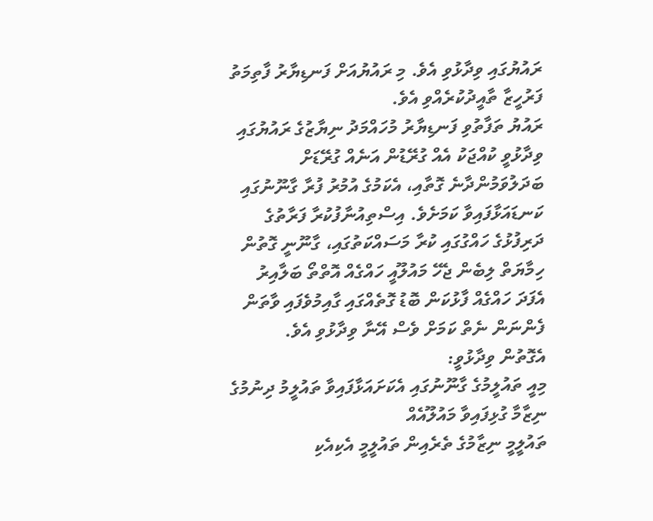ރައުޔުގައި ވިދާޅުވި އެވެ. މި ރައުޔުއަށް ފަނޑިޔާރު ފާތިމަތު ފަރުހީޒާ ތާއީދުކުރެއްވި އެވެ.
ރައުޔު ތަފާތުވި ފަނޑިޔާރު މުހައްމަދު ނިޔާޒުގެ ރައުޔުގައި ވިދާޅުވީ ކުއްޖަކު އެއް ގުރޭޑުން އަނެއް ގުރޭޑަށް ބަދަލުވަމުންދާނެ ގޮތާއި، އެކަމުގެ އުމުރު ފުރާ ގާނޫނުގައި ކަނޑައަޅާފައިވާ ކަމަށެވެ. އިސްތިއުނާފުކުރާ ފަރާތުގެ ދަރިފުޅުގެ ހައްގުގައި ކުރާ މަސައްކަތުގައި، ގާނޫނީ ގޮތުން ހިމާޔަތް ލިބެން ޖެހޭ މައުލޫއީ ހައްގެއް އޮތްތޯ ބަލާއިރު އެފަދަ ހައްގެއް ފާޅުކަން ބޮޑު ގޮތެއްގައި ގާއިމުވެފައި ވާތަން ފެންނަން ނެތް ކަމަށް ވެސް އޭނާ ވިދާޅުވި އެވެ.
އެގޮތުން ވިދާޅުވީ:
މިއީ ތައުލީމުގެ ގާނޫނުގައި އެކަށައަޅާފައިވާ ތައުލީމު ދިނުމުގެ ނިޒާމާ ގުޅިފައިވާ މައުލޫއެއް
ތައުލީމީ ނިޒާމުގެ ތެރެއިން ތައުލީމީ އެކިއެކި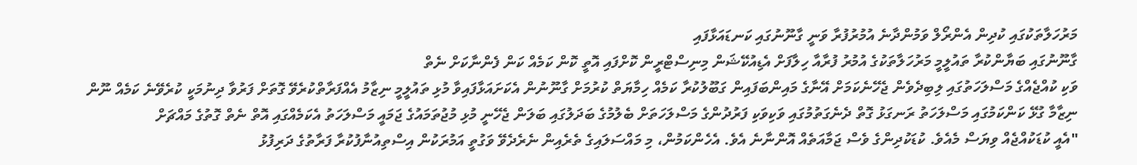މަރުހަލާތަކުގައި ކުދިން އެންރޯލް ވަމުންދާނެ އުމުރުފުރާ ވަނީ ގާނޫނުގައި ކަނޑައަޅާފައި
ގާނޫނުގައި ބަޔާންކުރާ ތައުލީމީ މަރުހަލާތަކުގެ އުމުރު ފުރާއާ ހިލާފަށް އެޑިއުކޭޝަން މިނިސްޓްރީން ކޮށްފައި އޮތީ ކޮން ކަމެއް ކަން ފެންނާކަށް ނެތް
ވަކި ކުއްޖެއްގެ މަސްލަހަތުގައި ލިބިދެވެން ޖެހޭނެކަމަށް އޭނާގެ މައިންބަފައިން ގަބޫލުކުރާ ކަމެއް ހިމާޔަތް ކުރުމަށް ގާނޫނުން އެކަށައަޅާފައިވާ މުޅި ތައުލީމީ ނިޒާމު އެއްފަރާތްކުރެވޭ ގޮތަށް ފަރުވާ ދިނުމަކީ ކުރެވޭނެ ކަމެއް ނޫން
ނިޒާމާ ގުޅޭ ކަންކަމުގައި މަސްލަހަތު ރަނގަޅު ގޮތް ދެނެގަތުމުގައި ވަކިވަކި ފަރުދުންގެ މަސްލަހަތަށް ބެލުމުގެ ބަދަލުގައި ބަލަން ޖެހޭނީ މުޅި މުޖުތަމައުގެ ޖަމައީ މަސްލަހަތު އެކަމެއްގައި އޮތް ނެތް ގޮތުގެ މައްޗަށް
"އެއީ ކުޑަކުއްޖެއް ވިޔަސް މެއެވެ. ކުޑަކުދިންގެ ވެސް ޖަމާއަތެއް އޮންނާނެ އެވެ. އެހެންކަމުން، މި މައްސަލައިގެ ތެރެއިން ނެރެދެވޭ ވަގުތީ އަމުރަކުން އިސްތިއުނާފުކުރާ ފަރާތުގެ ދަރިފުޅު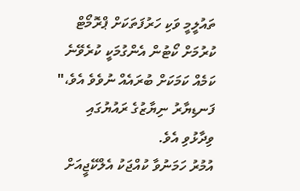ތައުލީމީ ވަކި ހަރުފަތަކަށް ޕްރޮމޯޓް ކުރުމަށް ކޯޓުން އެންގުމަކީ ކުރެވޭނެ ކަމެއް ކަމަކަށް ބުރައެއް ނުވެވެ އެވެ،" ފަނޑިޔާރު ނިޔާޒުގެ ރައުޔުގައި ވިދާޅުވި އެވެ.
އުމުރު ހަމަނުވާ ކުއްޖަކު އެލްކޭޖީއަށް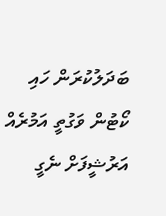ބަދަލުކުރަން ހައި ކޯޓުން ވަގުތީ އަމުރެއް
އަރުޝީފަށް ނެގީ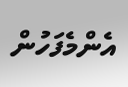އެންމެފަހުން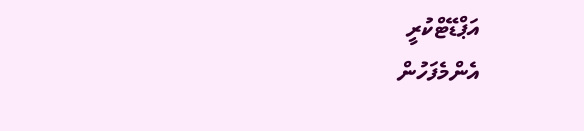އަޕްޑޭޓްކުރީ
އެންމެފަހުން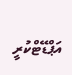އަޕްޑޭޓްކުރީ